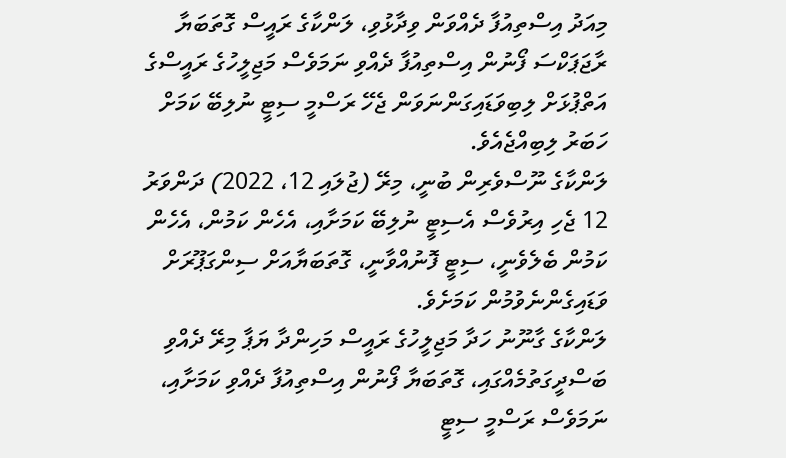މިއަދު އިސްތިއުފާ ދެއްވަން ވިދާޅުވި، ލަންކާގެ ރައީސް ގޮތަބަޔާ ރާޖަޕަކްސަ ފޯނުން އިސްތިއުފާ ދެއްވި ނަމަވެސް މަޖިލީހުގެ ރައީސްގެ އަތްޕުޅަށް ލިބިވަޑައިގަންނަވަން ޖެހޭ ރަސްމީ ސިޓީ ނުލިބޭ ކަމަށް ހަބަރު ލިބިއްޖެއެވެ.
ލަންކާގެ ނޫސްވެރިން ބުނީ، މިރޭ (ޖުލައި 12، 2022) ދަންވަރު 12 ޖެހި އިރުވެސް އެސިޓީ ނުލިބޭ ކަމަށާއި، އެހެން ކަމުން، އެހެން ކަމުން ބެލެވެނީ، ސިޓީ ފޮނުއްވާނީ، ގޮތަބަޔާއަށް ސިންގަޕޫރަށް ވަޑައިގެންނެވުމުން ކަމަށެވެ.
ލަންކާގެ ގާނޫނު ހަދާ މަޖިލީހުގެ ރައީސް މަހިންދާ ޔަޕާ މިރޭ ދެއްވި ބަސްދީގަތުމެއްގައި، ގޮތަބަޔާ ފޯނުން އިސްތިއުފާ ދެއްވި ކަމަށާއި، ނަމަވެސް ރަސްމީ ސިޓީ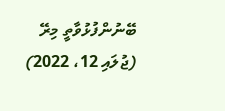ބޭނުންފުޅުވާތީ މިރޭ (ޖުލައި 12، 2022)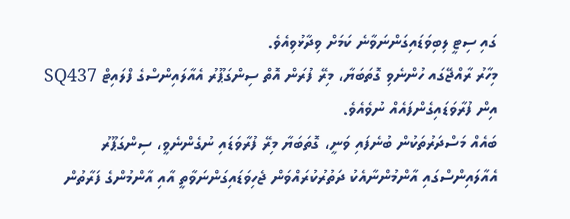ގައި ސިޓީ ލިބިވަޑައިގަންނަވާނެ ކަމަށް ވިދާޅުވިއެވެ.
މިހާރު ރާއްޖޭގައ ހުންނެވި ގޮތަބަޔާ، މިރޭ ފުރަން އޮތް ސިންގަޕޫރު އެއާލައިންސްގެ ފްލައިޓް SQ437 އިން ފުރާވަޑައިގެންފައެއް ނުވެއެވެ.
ބައެއް މަސްދަރުތަކުން ބުނެފައި ވަނީ، ގޮތަބަޔާ މިރޭ ފުރާވަޑައި ނުގެންނެވީ، ސިންގަޕޫރު އެއާލައިންސްގައި އާންމުންނާއެކު ދަތުރުކުރައްވަން ޖެހިވަޑައިގަންނަވާތީ އާއި އާންމުންގެ ފަރާތުން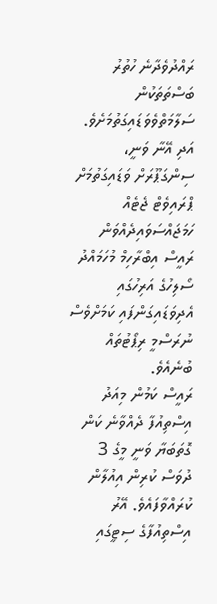ރައްދުވެދާނެ ހުތުރު ބަސްތަތަކުން ސަލާމަތްވެވަޑައިގަތުމަށެވެ. އަދި އޭނާ ވަނީ، ސިންގަޕޫރަށް ވަޑައިގަތުމަށް ޕްރައިވެޓް ޖެޓެއް ހަމަޖައްސަވައިދެއްވަން ރައީސް އިބްރާހިމް މުހަމައްދު ސޯލިހުގެ އަރިހުގައި އެދިވަޑައިގަންފައި ކަމަށްވެސް ނުރަސްމީ ރިޕޯޓުތައް ބުނެއެވެ.
ރައީސް ކަމުން މިއަދު އިސްތިއުފާ ދެއްވާނެ ކަން ގޮތަބަޔާ ވަނީ މީގެ 3 ދުވަސް ކުރިން އިއުލާން ކުރައްވާފައެވެ. އޭރު އިސްތިއުފާގެ ސިޓީގައި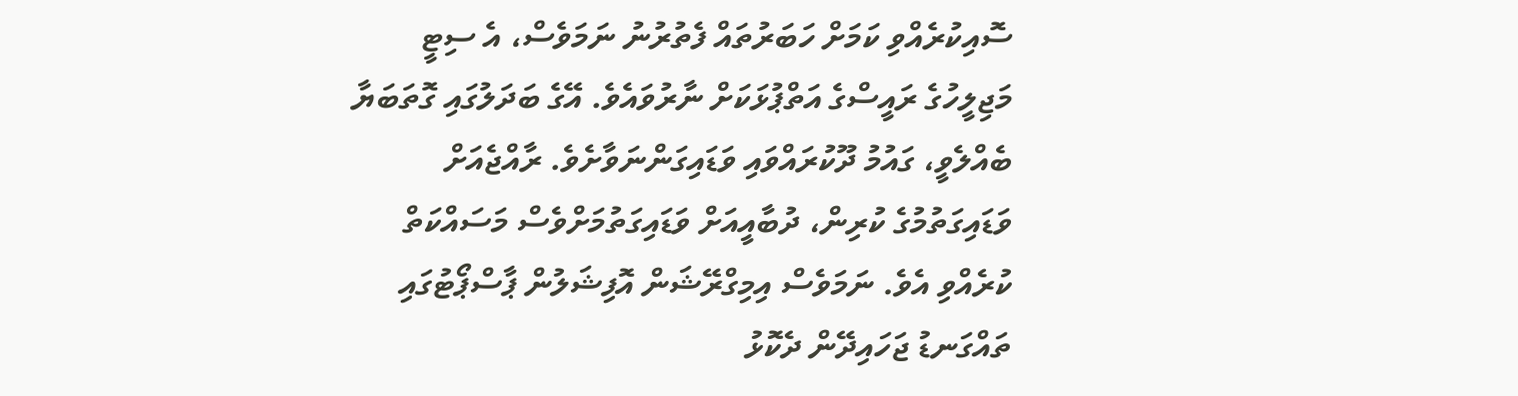ސޮއިކުރެއްވި ކަމަށް ހަބަރުތައް ފެތުރުނު ނަމަވެސް، އެ ސިޓީ މަޖިލީހުގެ ރައީސްގެ އަތްޕުޅަކަށް ނާރުވައެވެ. އޭގެ ބަދަލުގައި ގޮތަބަޔާ ބެއްލެވީ، ގައުމު ދޫކުރައްވައި ވަޑައިގަންނަވާށެވެ. ރާއްޖެއަށް ވަޑައިގަތުމުގެ ކުރިން، ދުބާއީއަށް ވަޑައިގަތުމަށްވެސް މަސައްކަތް ކުރެއްވި އެވެ. ނަމަވެސް އިމިގްރޭޝަން އޮފިޝަލުން ޕާސްޕޯޓުގައި ތައްގަނޑު ޖަހައިދޭން ދެކޮޅު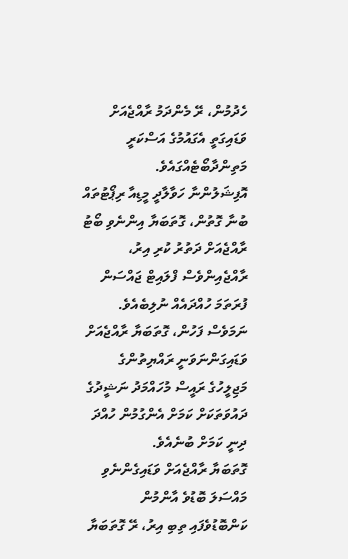ހެދުމުން، ރޭ މެންދަމު ރާއްޖެއަށް ވަޑައިގަތީ އެގައުމުގެ އަސްކަރީ މަތިންދާބޯޓެއްގައެވެ.
އޮފިޝަލުންނާ ހަވާލާދީ މީޑިއާ ރިޕޯޓުތައް ބުނާ ގޮތުން، ގޮތަބަޔާ އިންނެވި ބޯޓު ރާއްޖެއަށް ދަތުރު ކުރި އިރު، ރާއްޖެއިންވެސް ފްލައިޓް ޖައްސަން ފުރަތަމަ ހުއްދައެއް ނުލިބެއެވެ. ނަމަވެސް ފަހުން، ގޮތަބަޔާ ރާއްޖެއަށް ވަޑައިގަންނަވަނީ ރައްޔިތުންގެ މަޖިލީހުގެ ރައީސް މުހައްމަދު ނަޝީދުގެ ދައުވަތަކަށް ކަމަށް އެންގުމުން ހުއްދަ ދިނީ ކަމަށް ބުނެއެވެ.
ގޮތަބަޔާ ރާއްޖެއަށް ވަޑައިގެންނެވި މައްސަލަ ބޮޑުވެ އާންމުން ކަންބޮޑުވެފައި ތިބި އިރު، ރޭ ގޮތަބަޔާ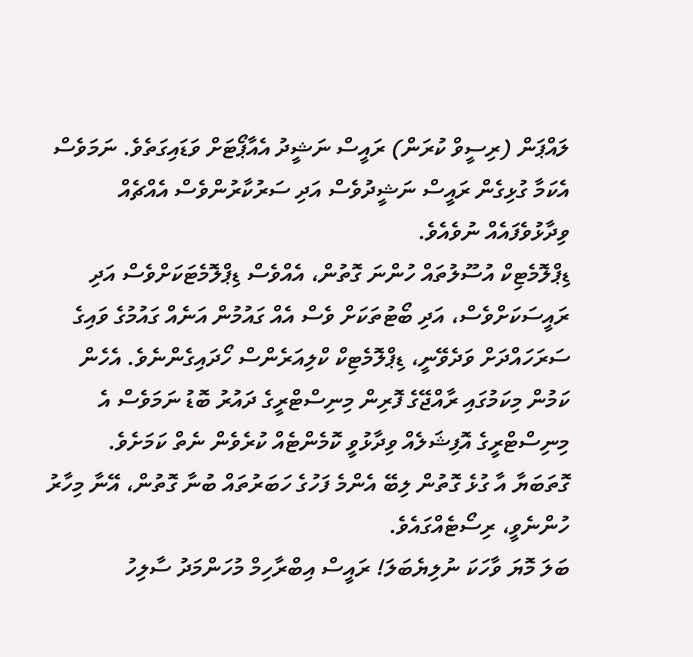ލައްޕަން (ރިސީވް ކުރަން) ރައީސް ނަޝީދު އެއާޕޯޓަށް ވަޑައިގަތެވެ. ނަމަވެސް އެކަމާ ގުޅިގެން ރައީސް ނަޝީދުވެސް އަދި ސަރުކާރުންވެސް އެއްޗެއް ވިދާޅުވެފައެއް ނުވެއެވެ.
ޑިޕްލޮމެޓިކް އުސޫލުތައް ހުންނަ ގޮތުން، އެއްވެސް ޑިޕްލޮމެޓަކަށްވެސް އަދި ރައީސަކަށްވެސް، އަދި ބޯޓުތަކަށް ވެސް އެއް ގައުމުން އަނެއް ގައުމުގެ ވައިގެ ސަރަހައްދަށް ވަދެވޭނީ، ޑިޕްލޮމެޓިކް ކްލިއަރެންސް ހޯދައިގެންނެވެ. އެހެން ކަމުން މިކަމުގައި ރާއްޖޭގެ ފޮރިން މިނިސްޓްރީގެ ދައުރު ބޮޑު ނަމަވެސް އެ މިނިސްޓްރީގެ އޮފިޝަލެއް ވިދާޅުވީ ކޮމެންޓެއް ކުރެވެން ނެތް ކަމަށެވެ.
ގޮތަބަޔާ އާ ގުޅެ ގޮތުން ލިބޭ އެންމެ ފަހުގެ ހަބަރުތައް ބުނާ ގޮތުން، އޭނާ މިހާރު ހުންނެވީ، ރިސޯޓެއްގައެވެ.
ބަލަ މޮޔަ ވާހަކަ ނުލިޔެބަލަ! ރައީސް އިބްރާހިމް މުހަންމަދު ސާލިހު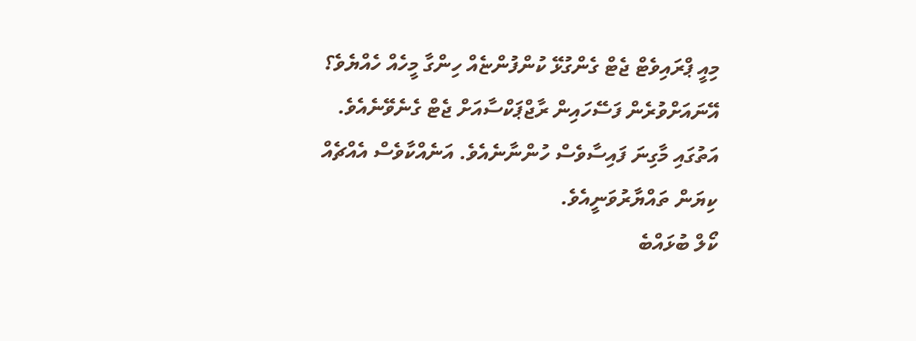މިއީ ޕްރައިވެޓް ޖެޓް ގެންގުޅޭ ކުންފުންޏެއް ހިންގާ މީހެއް ހެއްޔެވެ؟ އޭނައަށްވުރެން ފަސޭހައިން ރާޖްޕަކްސާއަށް ޖެޓް ގެނެވޭނެއެވެ. އަތުގައި މާގިނަ ފައިސާވެސް ހުންނާނެއެވެ. އަނެއްކާވެސް އެއްޗެއް ކިޔަން ތައްޔާރުވަނީއެވެ.
ކޯލް ބުޅައްބެ